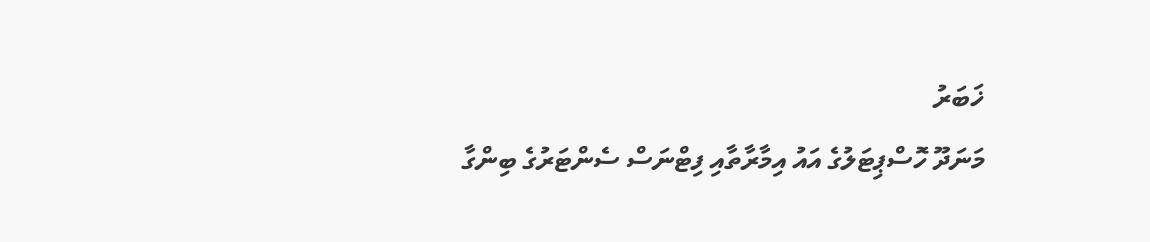ޚަބަރު
މަނަދޫ ހޮސްޕިޓަލުގެ އައު އިމާރާތާއި ފިޓްނަސް ސެންޓަރުގެ ބިންގާ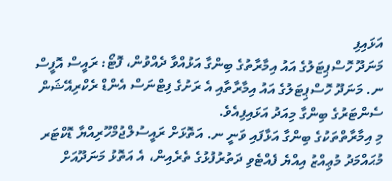އަޅައިފި
މަނަދޫ ހޮސްޕިޓަލުގެ އައު އިމާރާތުގެ ބިންގާ އަޅުއްވާ ދެއްވުން، ފޮޓޯ: ރައީސް އޮފީސް
ނ. މަނަދޫ ހޮސްޕިޓަލުގެ އައު އިމާރާތާއި އެ ރަށުގެ ފިޓްނަސް އެންޑް ރެކްރިއޭޝަން ސެންޓަރުގެ ބިންގާ މިއަދު އަޅައިފިއެވެ.
މި އިމާރާތްތަކުގެ ބިންގާ އަޅާފައި ވަނީ ނ. އަތޮޅަށް ރައީސުލްޖުމްހޫރިއްޔާ ޑޮކްޓަރ މުޙައްމަދު މުޢިއްޒު އިއްޔެ ފެއްޓެވި ދަތުރުފުޅުގެ ތެރެއިން، އެ އަތޮޅު މަނަދޫއަށް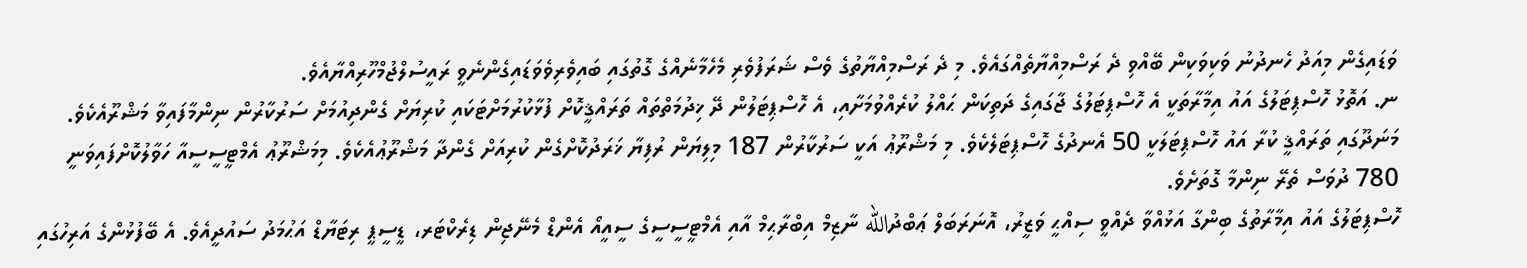ވަޑައިގެން މިއަދު ހެނދުނު ވަކިވަކިން ބޭއްވި ދެ ރަސްމިއްޔާތެއްގައެވެ. މި ދެ ރަސްމިއްޔާތުގެ ވެސް ޝަރަފުވެރި މެހެމާނެއްގެ ގޮތުގައި ބައިވެރިވެވަޑައިގެންނެވީ ރައީސުލްޖުމްހޫރިއްޔާއެވެ.
ނ. އަތޮޅު ހޮސްޕިޓަލުގެ އައު އިމާރާތަކީ އެ ހޮސްޕިޓަލުގެ ޖާގައިގެ ދަތިކަން ޙައްލު ކުރެއްވުމަށާއި، އެ ހޮސްޕިޓަލުން ދޭ ޚިދުމަތްތައް ތަރައްޤީކޮށް ފުޅާކުރުމަށްޓަކައި ކުރިޔަށް ގެންދިއުމަށް ސަރުކާރުން ނިންމާފައިވާ މަޝްރޫއެކެވެ.
މަނަދޫގައި ތަރައްޤީ ކުރާ އައު ހޮސްޕިޓަލަކީ 50 އެނދުގެ ހޮސްޕިޓަލެކެވެ. މި މަޝްރޫޢު އަކީ ސަރުކާރުން 187 މިލިޔަން ރުފިޔާ ޚަރަދުކޮށްގެން ކުރިއަށް ގެންދާ މަޝްރޫޢުއެކެވެ. މިމަޝްރޫޢު އެމްޓީސީސީއާ ހަވާލުކޮށްފައިވަނީ 780 ދުވަސް ތެރޭ ނިންމާ ގޮތަށެވެ.
ހޮސްޕިޓަލުގެ އައު އިމާރާތުގެ ބިންގާ އަޅުއްވާ ދެއްވީ ސިއްޙީ ވަޒީރު، އޮނަރަބަލް ޢަބްދުالله ނާޒިމް އިބްރާޙިމް އާއި އެމްޓީސީސީގެ ސީއީއޯ އެންޑް މެނޭޖިން ޑިރެކްޓަރ، ޑީސީޕީ ރިޓަޔާޑް އަޙުމަދު ސައުދީއެވެ. އެ ބޭފުޅުންގެ އަރިހުގައި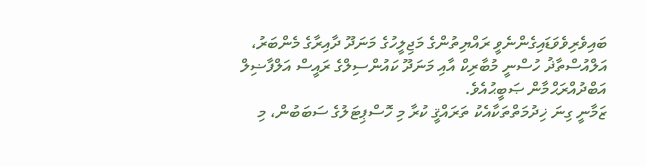ބައިވެރިވެވަޑައިގެންނެވީ ރައްޔިތުންގެ މަޖިލީހުގެ މަނަދޫ ދާއިރާގެ މެންބަރު، އަލްއުސްތާޛު ހުސްނީ މުބާރިކް އާއި މަނަދޫ ކައުންސިލްގެ ރައީސް އަލްފާޟިލް އަބްދުއްރަޙްމާން ޞަބީޙުއެވެ.
ޒަމާނީ ގިނަ ޚިދުމަތްތަކާއެކު ތަރައްޤީ ކުރާ މި ހޮސްޕިޓަލުގެ ސަބަބުން، މި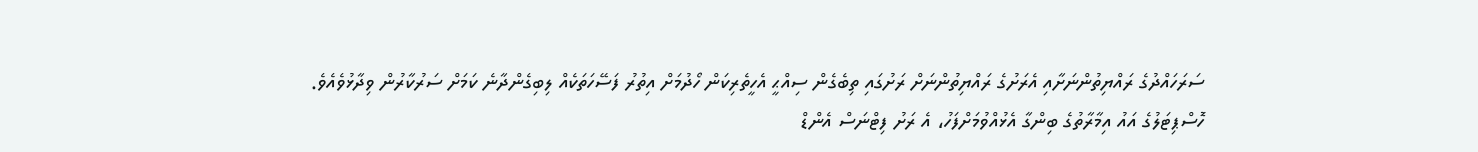ސަރަހައްދުގެ ރައްޔިތުންނަށާއި އެރަށުގެ ރައްޔިތުންނަށް ރަށުގައި ތިބެގެން ސިއްޙީ އެހީތެރިކަން ހޯދުމަށް އިތުރު ފަސޭހަތަކެއް ލިބިގެންދާނެ ކަމަށް ސަރުކާރުން ވިދާޅުވެއެވެ.
ހޮސްޕިޓަލުގެ އައު އިމާރާތުގެ ބިންގާ އެޅުއްވުމަށްފަހު، އެ ރަށު ފިޓްނަސް އެންޑް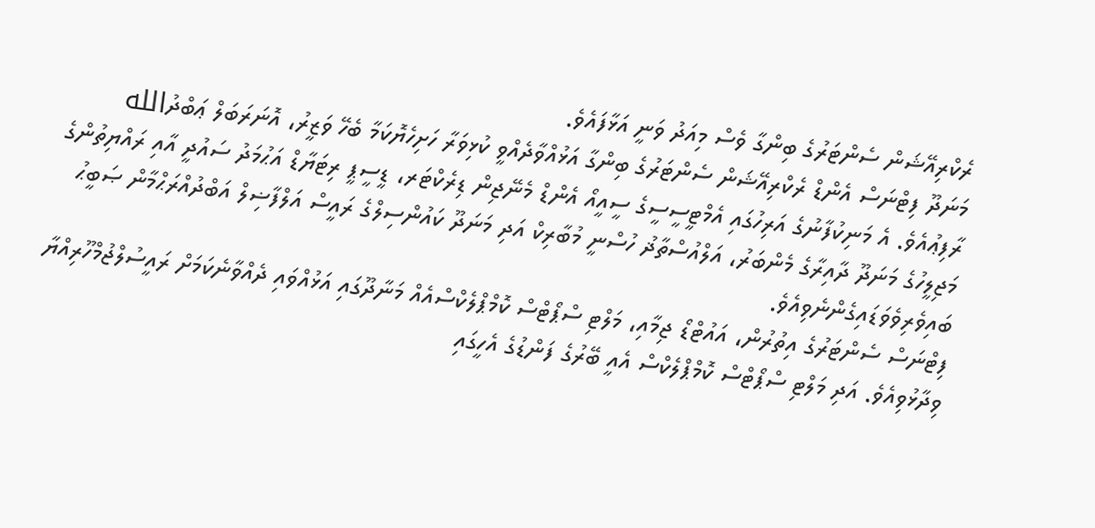ރެކްރިއޭޝަން ސެންޓަރުގެ ބިންގާ ވެސް މިއަދު ވަނީ އަޅާފައެވެ.
މަނަދޫ ފިޓްނަސް އެންޑް ރެކްރިއޭޝަން ސެންޓަރުގެ ބިންގާ އަޅުއްވާދެއްވީ ކުޅިވަރާ ހަށިހެޔޮކަމާ ބެހޭ ވަޒީރު، އޮނަރަބަލް ޢަބްދުالله ރާފިޢުއެވެ. އެ މަނިކުފާނުގެ އަރިހުގައި އެމްޓީސީސީގެ ސީއީއޯ އެންޑް މެނޭޖިން ޑިރެކްޓަރ، ޑީސީޕީ ރިޓަޔާޑް އަޙުމަދު ސައުދީ އާއި ރައްޔިތުންގެ މަޖިލީހުގެ މަނަދޫ ދާއިރާގެ މެންބަރު، އަލްއުސްތާޛު ހުސްނީ މުބާރިކް އަދި މަނަދޫ ކައުންސިލްގެ ރައީސް އަލްފާޟިލް އަބްދުއްރަޙްމާން ޞަބީޙު ބައިވެރިވެވަޑައިގެންނެވިއެވެ.
ފިޓްނަސް ސެންޓަރުގެ އިތުރުން، އައުޓްޑޯ ޖިމާއި، މަލްޓި ސްޕޯޓްސް ކޮމްޕްލެކްސްއެއް މަނާދޫގައި އަޅުއްވައި ދެއްވާނެކަމަށް ރައީސުލްޖުމްހޫރިއްޔާ ވިދާޅުވިއެވެ. އަދި މަލްޓި ސްޕޯޓްސް ކޮމްޕްލެކްސް އެއީ ބޭރުގެ ފަންޑުގެ އެހީގައި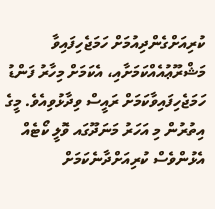ކުރިއަށްގެންދިއުމަށް ހަމަޖެހިފައިވާ މަޝްރޫޢުއެއްކަމަށާއި، އެކަމަށް މިހާރު ފަންޑު ހަމަޖެހިފައިވާކަމަށް ރައީސް ވިދާޅުވިއެވެ. މީގެ އިތުރުން މި އަހަރު މަނަދޫގައ ވޮލީ ކޯޓެއް އެޅުންވެސް ކުރިއަށްދާނެކަމަށް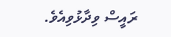ރައީސް ވިދާޅުވިއެވެ.